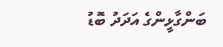ބަންގާޅީންގެ އަދަދު ބޮޑު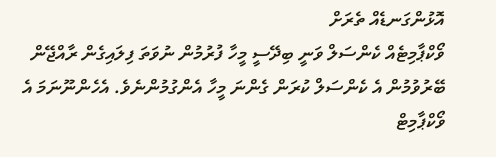އޮޅުންގަނޑެއް ތެރަށް
ވޯކްޕާމިޓެއް ކެންސަލް ވަނީ ބިދޭސީ މީހާ ފުރުމުން ނުވަތަ ފިލައިގެން ރާއްޖޭން ބޭރުވުމުން އެ ކެންސަލް ކުރަން ގެންނަ މީހާ އެންގުމުންނެވެ. އެހެންނޫނަމަ އެ ވޯކްޕާމިޓް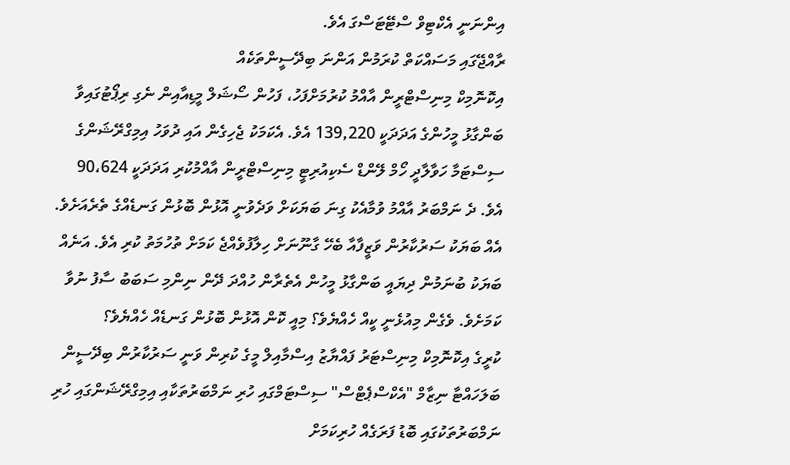އިންނަނީ އެކްޓިވް ސްޓޭޓަސްގަ އެވެ.
ރާއްޖޭގައި މަސައްކަތް ކުރަމުން އަންނަ ބިދޭސީންތަކެއް
އިކޮނޮމިކް މިނިސްޓްރީން އާއްމު ކުރުމަށްފަހު، ފަހުން ސޯޝަލް މީޑިއާއިން ނެގި ރިޕޯޓުގައިވާ ބަންގާޅު މީހުންގެ އަދަދަކީ 139,220 އެވެ. އެކަމަކު ޖެހިގެން އައި ދުވަހު އިމިގްރޭޝަންގެ ސިސްޓަމާ ހަވާލާދީ ހޯމް ލޭންޑް ސެކިއުރިޓީ މިނިސްޓްރީން އާއްމުކުރި އަދަދަކީ 90،624 އެވެ. ދެ ނަމްބަރު އާއްމު ވުމާއެކު ގިނަ ބަޔަކަށް ވަދެވުނީ އޮޅުން ބޮޅުން ގަނޑެއްގެ ތެރެއަށެވެ.
އެއް ބަޔަކު ސަރުކާރުން ވަޒީފާއާ ބެހޭ ގާނޫނަށް ހިލާފުވެއްޖެ ކަމަށް ތުހުމަތު ކުރި އެވެ. އަނެއް ބަޔަކު ބުނަމުން ދިޔައީ ބަންގާޅު މީހުން އެތެރާން ހުއްދަ ދޭން ނިންމި ސަބަބު ސާފު ނުވާ ކަމަށެވެ. ވެގެން މިއުޅެނީ ކީއް ހެއްޔެވެ؟ މިއީ ކޮން އޮޅުން ބޮޅުން ގަނޑެއް ހެއްޔެވެ؟
ކުރީގެ އިކޮނޮމިކް މިނިސްޓަރު ފައްޔާޒު އިސްމާއިލް މީގެ ކުރިން ވަނީ ސަރުކާރުން ބިދޭސީން ބަލަހައްޓާ ނިޒާމް "އެކްސްޕެޓްސް" ސިސްޓަމްގައި ހުރި ނަމްބަރުތަކާއި އިމިގްރޭޝަންގައި ހުރި ނަމްބަރުތަކުގައި ބޮޑު ފަރަގެއް ހުރިކަމަށް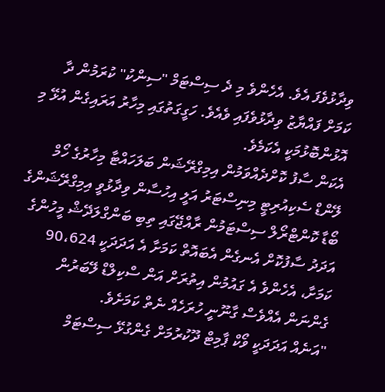ވިދާޅުވެފަ އެވެ. އެހެންވެ މި ދެ ސިސްޓަމް "ސިންކު" ކުރަމުން ދާ ކަމަށް ފައްޔާޒު ވިދާޅުވެފައި ވެއެވެ. ހަގީގަތުގައި މިހާރު އަރައިގެން އުޅޭ މި އޮޅުންބޮޅުމަކީ އެކަމެވެ.
އެކަން ސާފު ކޮށްދެއްވަމުން އިމިގްރޭޝަން ބަލަހައްޓާ މިހާރުގެ ހޯމް ލޭންޑް ސެކިއުރިޓީ މިނިސްޓަރު އަލީ އިހުސާން ވިދާޅުވީ އިމިގްރޭޝަންގެ ބޯޑާ ކޮންޓްރޯލް ސިސްޓަމުން ރާއްޖޭގައި ތިބި ބަންގްލަދޭޝް މީހުންގެ އަދަދު ސާފުކޮށް އެނގެން އެބައޮތް ކަމަށާ އެ އަދަދަކީ 90،624 ކަމަށާ، އެހެންވެ އެ ގައުމުން އިތުރަށް އަން ސްކިލްޑް ލޭބަރުން ގެންނަން އެއްވެސް ގާނޫނީ ހުރަހެއް ނެތް ކަމަށެވެ.
"އަނެއް އަދަދަކީ ވޯކް ޕާމިޓް ދޫކުރުމަށް ގެންގުޅޭ ސިސްޓަމް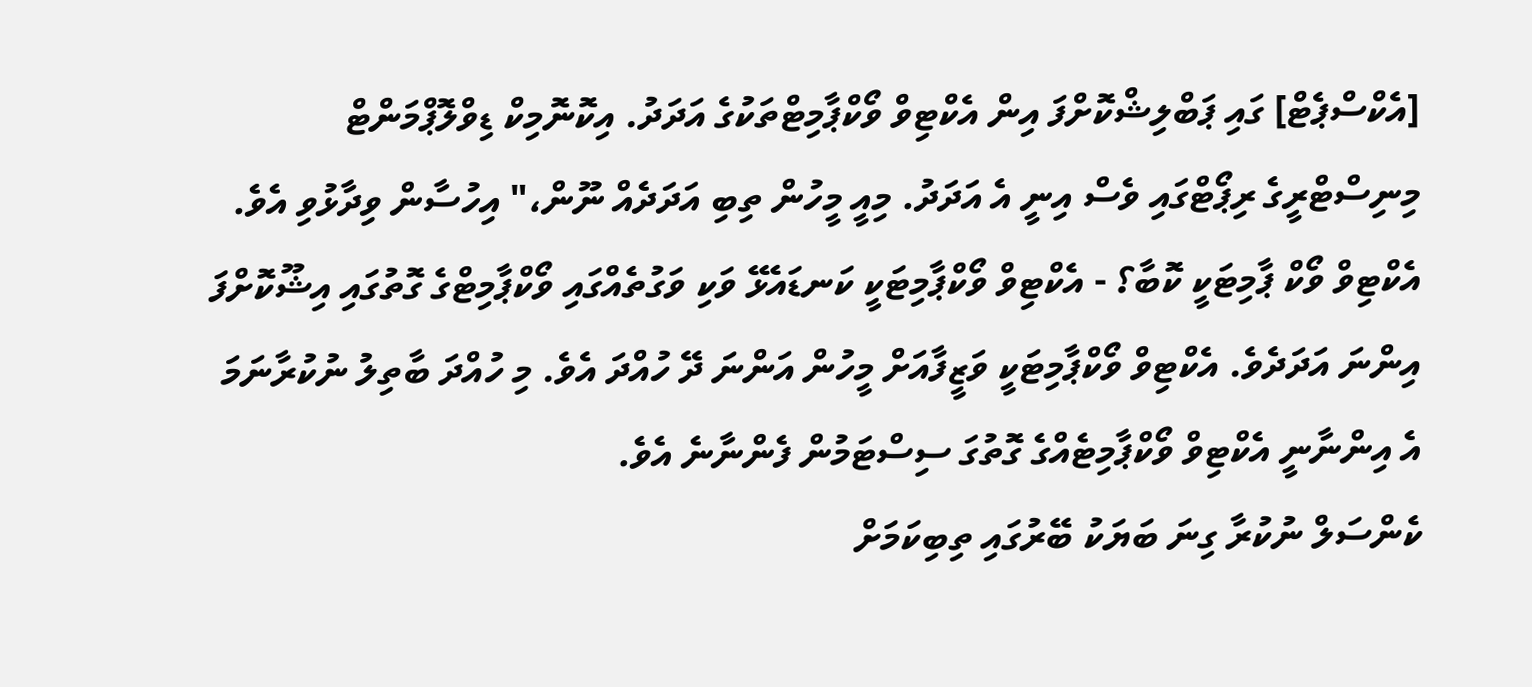[އެކްސްޕެޓް] ގައި ޕަބްލިޝްކޮށްފަ އިން އެކްޓިވް ވޯކްޕާމިޓްތަކުގެ އަދަދު. އިކޮނޮމިކް ޑިވްލޮޕްމަންޓް މިނިސްޓްރީގެ ރިޕޯޓްގައި ވެސް އިނީ އެ އަދަދު. މިއީ މީހުން ތިބި އަދަދެއް ނޫން،" އިހުސާން ވިދާޅުވި އެވެ.
އެކްޓިވް ވޯކް ޕާމިޓަކީ ކޮބާ؟ - އެކްޓިވް ވޯކްޕާމިޓަކީ ކަނޑައެޅޭ ވަކި ވަގުތެއްގައި ވޯކްޕާމިޓްގެ ގޮތުގައި އިޝޫކޮށްފަ އިންނަ އަދަދެވެ. އެކްޓިވް ވޯކްޕާމިޓަކީ ވަޒީފާއަށް މީހުން އަންނަ ދޭ ހުއްދަ އެވެ. މި ހުއްދަ ބާތިލު ނުކުރާނަމަ އެ އިންނާނީ އެކްޓިވް ވޯކްޕާމިޓެއްގެ ގޮތުގަ ސިސްޓަމުން ފެންނާނެ އެވެ.
ކެންސަލް ނުކުރާ ގިނަ ބަޔަކު ބޭރުގައި ތިބިކަމަށް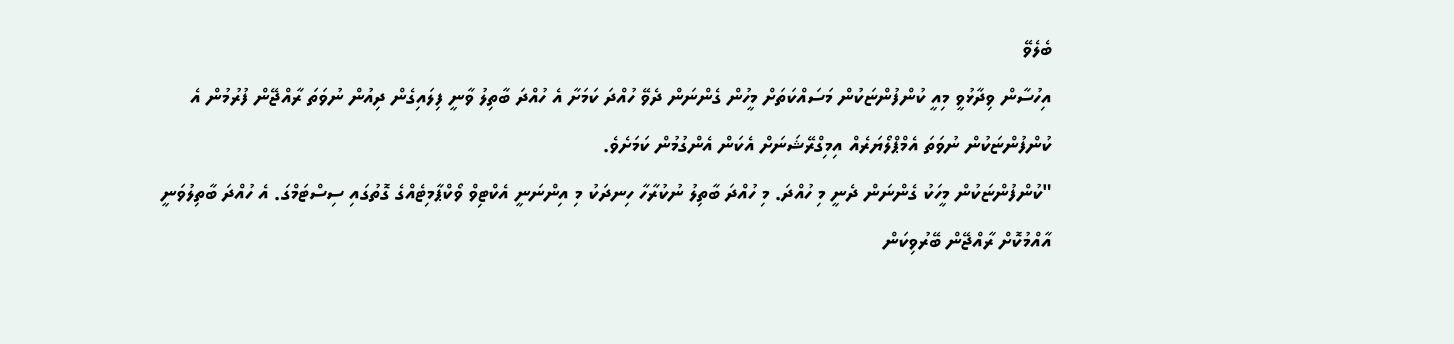ބެލެވޭ
އިހުސާން ވިދާޅުވީ މިއީ ކުންފުންޏަކުން މަސައްކަތަށް މީހުން ގެންނަން ދެވޭ ހުއްދަ ކަމަށާ އެ ހުއްދަ ބާތިލު ވާނީ ފިލައިގެން ދިއުން ނުވަތަ ރާއްޖޭން ފުރުމުން އެ ކުންފުންޏަކުން ނުވަތަ އެމްޕްލޯޔަރެއް އިމިގްރޭޝަނަށް އެކަން އެންގުމުން ކަމަށެވެ.
"ކުންފުންޏަކުން މީހަކު ގެންނަން ދެނީ މި ހުއްދަ. މި ހުއްދަ ބާތިލު ނުކުރާހާ ހިނދަކު މި އިންނަނީ އެކްޓިވް ވޯކްޕާމިޓެއްގެ ގޮތުގައި ސިސްޓަމްގަ. އެ ހުއްދަ ބާތިލުވަނީ އާއްމުކޮށް ރާއްޖޭން ބޭރުވިކަން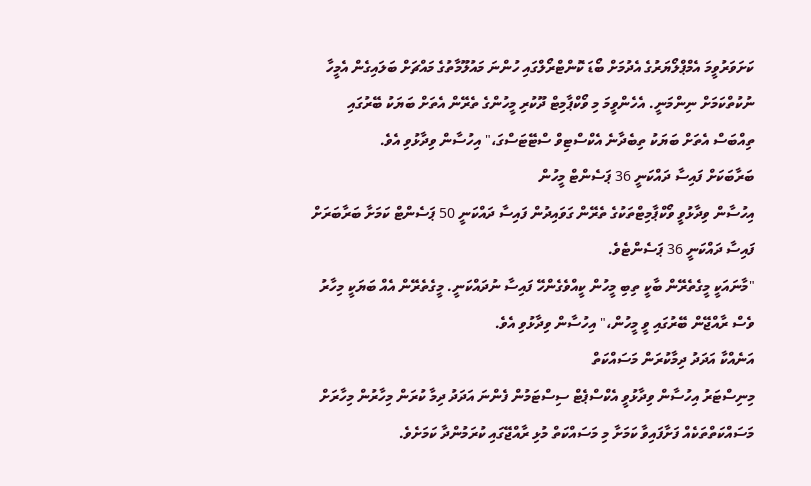ކަށަވަރުވީމަ އެމްޕްލޯޔަރުގެ އެދުމަށް ބޯޑަ ކޮންޓްރޯލްގައި ހުންނަ މައުލޫމާތުގެ މައްޗަށް ބަލައިގެން އެމީހާ ނުކުތްކަމަށް ނިންމަނީ. އެހެންވީމަ މި ވޯކްޕާމިޓް ދޫކުރި މީހުންގެ ތެރޭން އެތަށް ބަޔަކު ބޭރުގައި ތިއްބަސް އެތަށް ބަޔަކު ތިބެދާނެ އެކްސްޓިވް ސްޓޭޓަސްގަ،" އިހުސާން ވިދާޅުވި އެވެ.
ބަރާބަކަށް ފައިސާ ދައްކަނީ 36 ޕަސެންޓް މީހުން
އިހުސާން ވިދާޅުވީ ވޯކްޕާމިޓްތަކުގެ ތެރޭން ގަވައިދުން ފައިސާ ދައްކަނީ 50 ޕަސެންޓް ކަމަށާ ބަރާބަރަށް ފައިސާ ދައްކަނީ 36 ޕަސެންޓެވެ.
"މާނައަކީ މީގެތެރޭން ބާކީ ތިބި މީހުން ކީއްވެގެންހޭ ފައިސާ ނުދައްކަނީ. މީގެތެރޭން އެއް ބަޔަކީ މިހާރު ވެސް ރާއްޖޭން ބޭރުގައި ވީ މީހުން،" އިހުސާން ވިދާޅުވި އެވެ.
އަނެއްކާ އަދަދު ދިމާކުރަން މަސައްކަތް
މިނިސްޓަރު އިހުސާން ވިދާޅުވީ އެކްސްޕެޓް ސިސްޓަމުން ފެންނަ އަދަދު ދިމާ ކުރަން މިހާރުން މިހާރަށް މަސައްކަތްތަކެއް ފަށާފައިވާ ކަމަށާ މި މަސައްކަތް މުޅި ރާއްޖޭގައި ކުރަމުންދާ ކަމަށެވެ.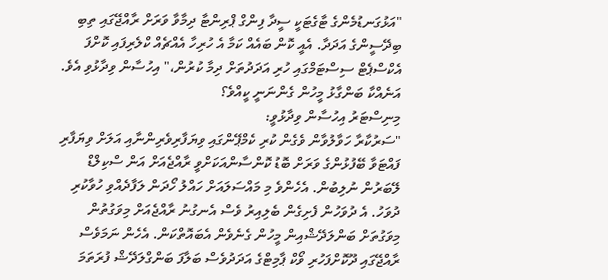"އަޅުގަނޑުމެންގެ ޓާގެޓަކީ ސީދާ ފިންގް ޕްރިންޓާ ދިމާވާ ވަރަށް ރާއްޖޭގައި ތިބި ބިދޭސީންގެ އަދަދާ. އެއީ ކޮން ބައެއް ކަމާ އެ ހުރިހާ އެއްޗެއް ކްލެރިފައި ކޮށްފަ އެކްސްޕެޓް ސިސްޓަމްގައި ހުރި އަދަދުތަށް ދިމާ ކުރުން،" އިހުސާން ވިދާޅުވި އެވެ.
އަނެއްކާ ބަންގާޅު މީހުން ގެންނަނީ ކީއްވެ؟
މިނިސްޓަރު އިހުސާން ވިދާޅުވީ:
"ސަރުކާރާ ހަވާލުވާން ވެގެން ކުރި ކެމްޕޭންގައި ވިޔަފާރިވެރިންނާއި އަލަށް ވިޔަފާރި ފައްޓަވާ ބޭފުޅުންގެ ވަރަށް ބޮޑު ކޮންސާންއަކަށްވީ ރާއްޖެއަށް އަން ސްކިލްޑް ލޭބަރުން ނުލިބުން. އެހެންވެ މި މައްސަލައަށް ހައްލު ހޯދަން ލަފާދެއްވި ހުވާކުރި ދުވަހު. އެ ދުވަހުން ފެށިގެން ބެލިއިރު ވެސް އެނގުނު ރާއްޖެއަށް މިވަގުތުން މިވަގުތަށް ބަންލަދޭޝްއިން މީހުން ގެނެވެން އެބައޮތްކަން. އެހެން ނަމަވެސް ރާއްޖޭގައި ދޫކޮށްފަހުރި ވޯކް ޕާމިޓްގެ އަދަދުވެސް ބަލާފަ ބަންގްލަދޭޝް ފުރަތަމަ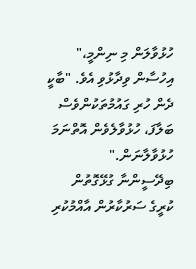ހުޅުވާލަން މި ނިންމީ،" އިހުސާން ވިދާޅުވި އެވެ. "ބާކީ ދެން ހުރި ގައުމުތަކުންވެސް ބަލާފަ، ހުޅުވާލެވެން އޮތްނަމަ ހުޅުވާލާނަން."
ބިދޭސީންނާ ގުޅޭގޮތުން ކުރީގެ ސަރުކާރުން އާއްމުކުރި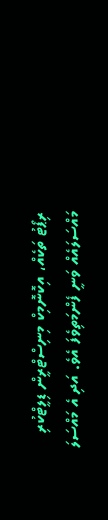ރިޕޯޓު ތަކެއް، އިކޮނޮމިކް މިނިސްޓްރީން ޑިލީޓްކުރި މައްސަލައެއް ވަނީ ފެންމަތިވެފަ އެވެ. އަދި އެ މައްސަލަ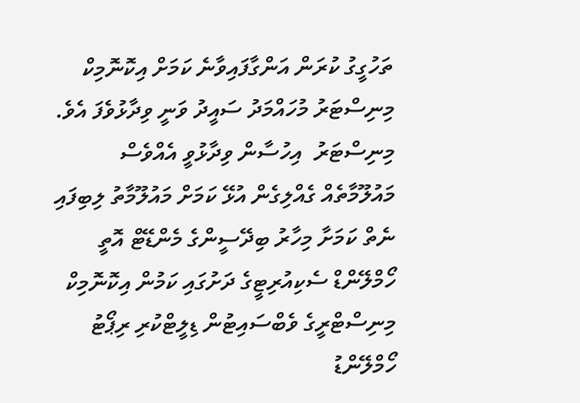ތަހުގީގު ކުރަން އަންގާފައިވާނެ ކަމަށް އިކޮނޮމިކް މިނިސްޓަރު މުހައްމަދު ސައީދު ވަނީ ވިދާޅުވެފަ އެވެ. މިނިސްޓަރު  އިހުސާން ވިދާޅުވީ އެއްވެސް މައުލޫމާތެއް ގެއްލިގެން އުޅޭ ކަމަށް މައުލޫމާތު ލިބިފައި ނެތް ކަމަށާ މިހާރު ބިދޭސީންގެ މެންޑޭޓް އޮތީ ހޯމްލޭންޑް ސެކިއުރިޓީގެ ދަށުގައި ކަމުން އިކޮނޮމިކް މިނިސްޓްރީގެ ވެބްސައިޓުން ޑިލީޓްކުރި ރިޕޯޓު ހޯމްލޭންޑު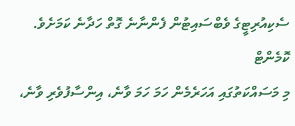ސެކިއުރިޓީގެ ވެބްސައިޓުން ފެންނާނެ ގޮތް ހަދާނެ ކަމަށެވެ.
ކޮމެންޓް
މި މަސައްކަތުގައި އަހަރެމެން ހަމަ ހަމަ ވާނެ، އިންސާފުވެރި ވާނެ،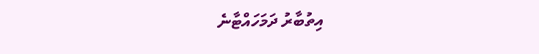އިތުބާރު ދަމަހައްޓާނެ